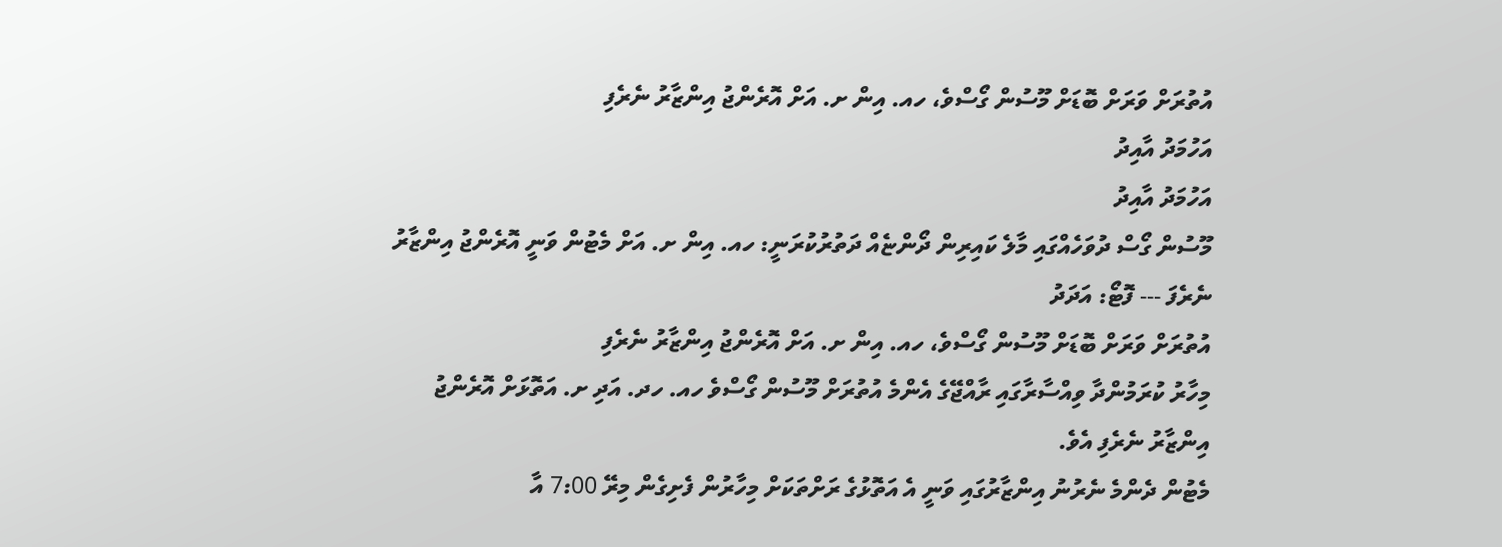އުތުރަށް ވަރަށް ބޮޑަށް މޫސުން ގޯސްވެ، ހއ. އިން ށ. އަށް އޮރެންޖު އިންޒާރު ނެރެފި
އަހުމަދު އާއިދު
އަހުމަދު އާއިދު
މޫސުން ގޯސް ދުވަހެއްގައި މާލެ ކައިރިން ދޯންޏެއް ދަތުރުކުރަނީ: ހއ. އިން ށ. އަށް މެޓުން ވަނީ އޮރެންޖު އިންޒާރު ނެރެފަ --- ފޮޓޯ: އަދަދު
އުތުރަށް ވަރަށް ބޮޑަށް މޫސުން ގޯސްވެ، ހއ. އިން ށ. އަށް އޮރެންޖު އިންޒާރު ނެރެފި
މިހާރު ކުރަމުންދާ ވިއްސާރާގައި ރާއްޖޭގެ އެންމެ އުތުރަށް މޫސުން ގޯސްވެ ހއ. ހދ. އަދި ށ. އަތޮޅަށް އޮރެންޖު އިންޒާރު ނެރެފި އެވެ.
މެޓުން ދެންމެ ނެރުނު އިންޒާރުގައި ވަނީ އެ އަތޮޅުގެ ރަށްތަކަށް މިހާރުން ފެށިގެން މިރޭ 7:00 އާ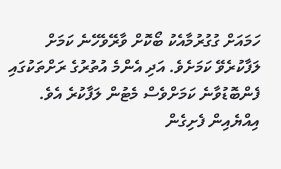ހަމައަށް ގުގުރުމާއެކު ބޯކޮށް ވާރޭވެހޭނެ ކަމަށް ލަފާކުރެވޭ ކަމަށެވެ. އަދި އެންމެ އުތުރުގެ ރަށްތަކުގައި ފެންބޮޑުވާނެ ކަމަށްވެސް މެޓުން ލަފާކުރެ އެވެ.
އިއްޔެއިން ފެށިގެން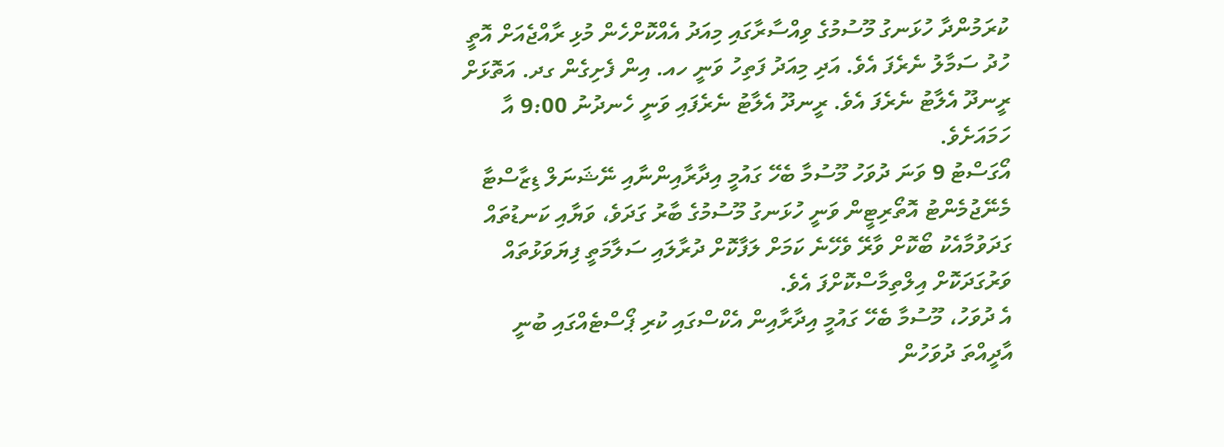ކުރަމުންދާ ހުޅަނގު މޫސުމުގެ ވިއްސާރާގައި މިއަދު އެއްކޮށްހެން މުޅި ރާއްޖެއަށް އޮތީ ހުދު ސަމާލު ނެރެފަ އެވެ. އަދި މިއަދު ފަތިހު ވަނީ ހއ. އިން ފެށިގެން ގދ. އަތޮޅަށް ރީނދޫ އެލާޓު ނެރެފަ އެވެ. ރީނދޫ އެލާޓު ނެރެފައި ވަނީ ހެނދުނު 9:00 އާ ހަމައަށެވެ.
އޯގަސްޓު 9 ވަނަ ދުވަހު މޫސުމާ ބެހޭ ގައުމީ އިދާރާއިންނާއި ނޭޝަނަލް ޑިޒާސްޓާ މެނޭޖުމެންޓު އޮތޯރިޓީން ވަނީ ހުޅަނގު މޫސުމުގެ ބާރު ގަދަވެ، ވަޔާއި ކަނޑުތައް ގަދަވުމާއެކު ބޯކޮށް ވާރޭ ވެހޭނެ ކަމަށް ލަފާކޮށް ދުރާލައި ސަލާމަތީ ފިޔަވަޅުތައް ވަރުގަދަކޮށް އިލްތިމާސްކޮށްފަ އެވެ.
އެ ދުވަހު، މޫސުމާ ބެހޭ ގައުމީ އިދާރާއިން އެކްސްގައި ކުރި ޕޯސްޓެއްގައި ބުނީ އާދީއްތަ ދުވަހުން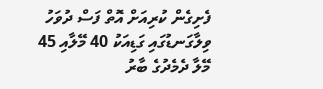ފެށިގެން ކުރިއަށް އޮތް ފަސް ދުވަހު ވިލާގަނޑުގައި ގަޑިއަކު 40 މޭލާއި 45 މޭލާ ދެމެދުގެ ބާރު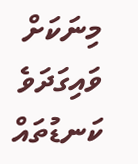މިނަކަށް ވައިގަދަވެ ކަނޑުތައް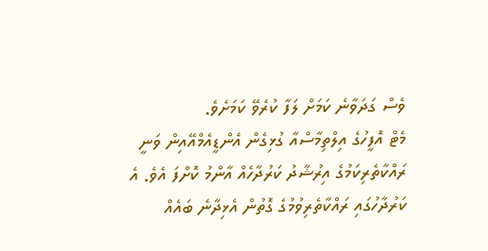ވެސް ގަދަވާނެ ކަމަށް ލަފާ ކުރެވޭ ކަމަށެވެ.
މެޓް އޮފީހުގެ އިލްތިމާސްއާ ގުޅިގެން އެންޑީއެމްއޭއިން ވަނީ ރައްކާތެރިކަމުގެ އިރުޝާދު ކަރުދާހެއް އާންމު ކޮށްފަ އެވެ. އެ ކަރުދާހުގައި ރައްކާތެރިވުމުގެ ގޮތުން އެޅިދާނެ ބައެއް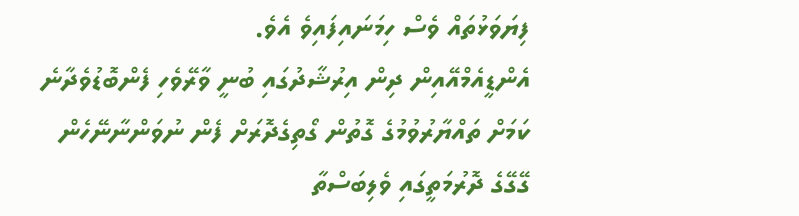ފިޔަވަޅުތައް ވެސް ހިމަނައިފައިވެ އެވެ.
އެންޑީއެމްއޭއިން ދިން އިރުޝާދުގައި ބުނީ ވާރޭވެހި ފެންބޮޑުވެދާނެ ކަމަށް ތައްޔާރުވުމުގެ ގޮތުން ގޯތިގެދޮރަށް ފެން ނުވަންނާނޭހެން ގޭގޭގެ ދޮރުމަތީގައި ވެލިބަސްތާ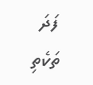ފަދަ ތަކެތި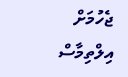ޖެހުމަށް އިލްތިމާސް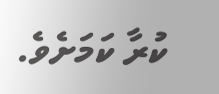ކުރާ ކަމަށެވެ.